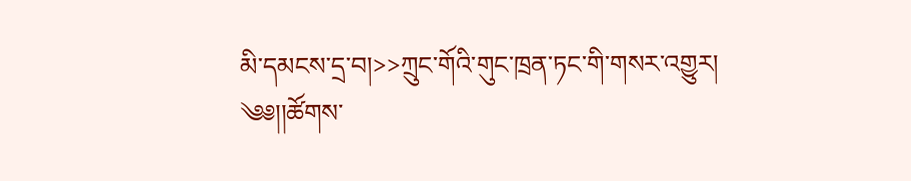མི་དམངས་དྲ་བ།>>ཀྲུང་གོའི་གུང་ཁྲན་ཏང་གི་གསར་འགྱུར།
༄༅།།ཚོགས་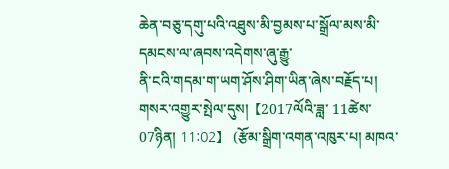ཆེན་བཅུ་དགུ་པའི་འཐུས་མི་བྱམས་པ་སྒྲོལ་མས་མི་དམངས་ལ་ཞབས་འདེགས་ཞུ་རྒྱུ་
ནི་ངའི་གདམ་ག་ཡག་ཤོས་ཤིག་ཡིན་ཞེས་བརྗོད་པ།
གསར་འགྱུར་སྤེལ་དུས།  【2017ལོའི་ཟླ་ 11ཚེས་07ཉིན། 11:02】   (རྩོམ་སྒྲིག་འགན་འཁུར་པ། མཁའ་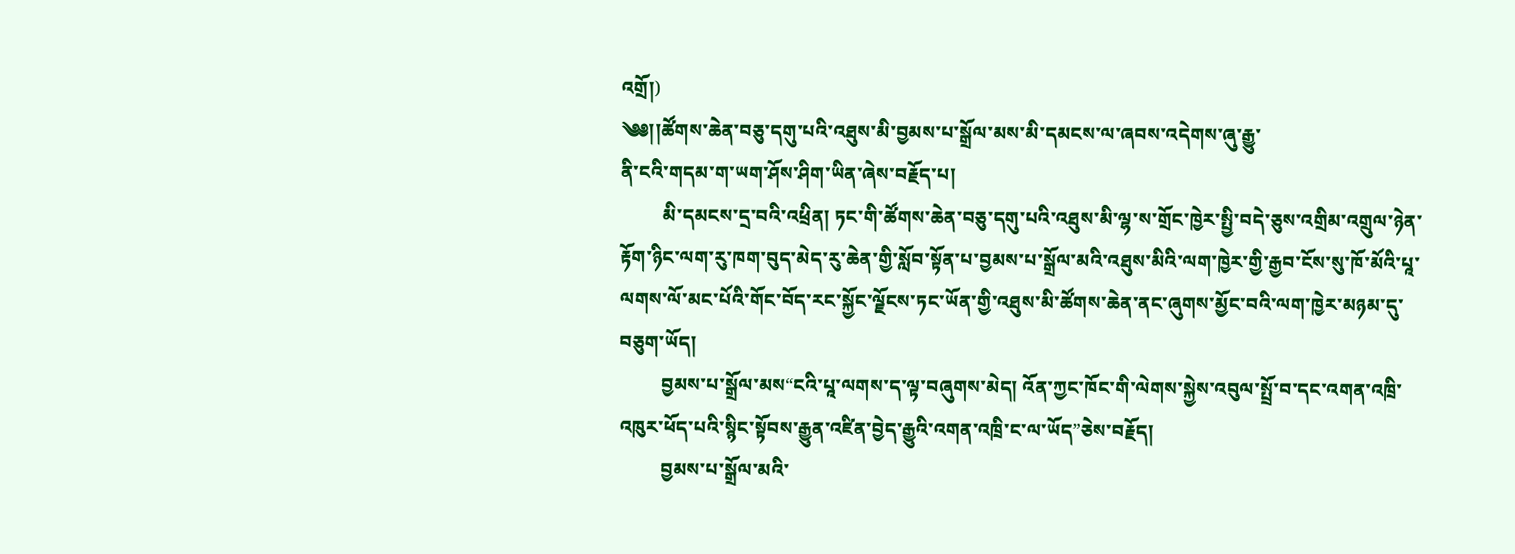འགྲོ།)
༄༅།།ཚོགས་ཆེན་བཅུ་དགུ་པའི་འཐུས་མི་བྱམས་པ་སྒྲོལ་མས་མི་དམངས་ལ་ཞབས་འདེགས་ཞུ་རྒྱུ་
ནི་ངའི་གདམ་ག་ཡག་ཤོས་ཤིག་ཡིན་ཞེས་བརྗོད་པ།
         མི་དམངས་དྲ་བའི་འཕྲིན། ཏང་གི་ཚོགས་ཆེན་བཅུ་དགུ་པའི་འཐུས་མི་ལྷ་ས་གྲོང་ཁྱེར་སྤྱི་བདེ་ཅུས་འགྲིམ་འགྲུལ་ཉེན་རྟོག་ཉིང་ལག་རུ་ཁག་བུད་མེད་རུ་ཆེན་གྱི་སློབ་སྟོན་པ་བྱམས་པ་སྒྲོལ་མའི་འཐུས་མིའི་ལག་ཁྱེར་གྱི་རྒྱབ་ངོས་སུ་ཁོ་མོའི་པཱ་ལགས་ལོ་མང་པོའི་གོང་བོད་རང་སྐྱོང་ལྗོངས་ཏང་ཡོན་གྱི་འཐུས་མི་ཚོགས་ཆེན་ནང་ཞུགས་མྱོང་བའི་ལག་ཁྱེར་མཉམ་དུ་བཅུག་ཡོད།
         བྱམས་པ་སྒྲོལ་མས“ངའི་པཱ་ལགས་ད་ལྟ་བཞུགས་མེད། འོན་ཀྱང་ཁོང་གི་ལེགས་སྐྱེས་འབུལ་སྤྲོ་བ་དང་འགན་འཁྲི་འཁུར་ཕོད་པའི་སྙིང་སྟོབས་རྒྱུན་འཛིན་བྱེད་རྒྱུའི་འགན་འཁྲི་ང་ལ་ཡོད”ཅེས་བརྗོད།
         བྱམས་པ་སྒྲོལ་མའི་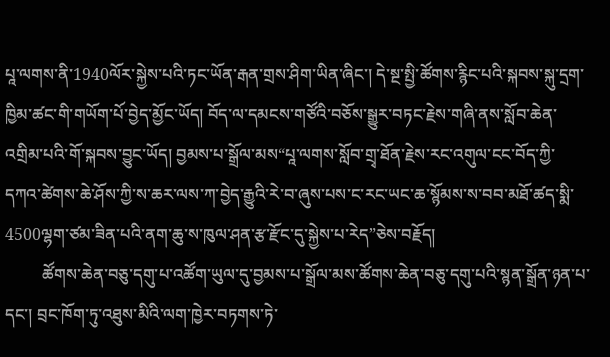པཱ་ལགས་ནི་1940ལོར་སྐྱེས་པའི་ཏང་ཡོན་རྒན་གྲས་ཤིག་ཡིན་ཞིང་། དེ་སྔ་སྤྱི་ཚོགས་རྙིང་པའི་སྐབས་སྐུ་དྲག་ཁྱིམ་ཚང་གི་གཡོག་པོ་བྱེད་མྱོང་ཡོད། བོད་ལ་དམངས་གཙོའི་བཅོས་སྒྱུར་བཏང་རྗེས་གཞི་ནས་སློབ་ཆེན་འགྲིམ་པའི་གོ་སྐབས་བྱུང་ཡོད། བྱམས་པ་སྒྲོལ་མས“པཱ་ལགས་སློབ་གྲྭ་ཐོན་རྗེས་རང་འགུལ་ངང་བོད་ཀྱི་དཀའ་ཚེགས་ཆེ་ཤོས་ཀྱི་ས་ཆར་ལས་ཀ་བྱེད་རྒྱུའི་རེ་བ་ཞུས་པས་ང་རང་ཡང་ཆ་སྙོམས་ས་བབ་མཐོ་ཚད་སྨི་4500ལྷག་ཙམ་ཟིན་པའི་ནག་ཆུ་ས་ཁུལ་ཤན་རྩ་རྫོང་དུ་སྐྱེས་པ་རེད”ཅེས་བརྗོད།
         ཚོགས་ཆེན་བཅུ་དགུ་པ་འཚོག་ཡུལ་དུ་བྱམས་པ་སྒྲོལ་མས་ཚོགས་ཆེན་བཅུ་དགུ་པའི་སྙན་སྒྲོན་ཉན་པ་དང་། བྲང་ཁོག་ཏུ་འཐུས་མིའི་ལག་ཁྱེར་བཏགས་ཏེ་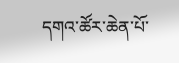དགའ་ཚོར་ཆེན་པོ་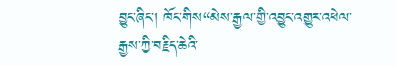བྱུང་ཞིང་། ཁོང་གིས“མེས་རྒྱལ་གྱི་འབྱུང་འགྱུར་འཕེལ་རྒྱས་ཀྱི་བརྗིད་ཆེའི་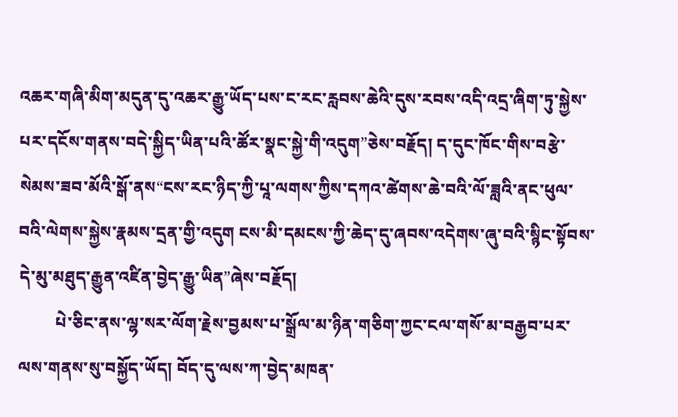འཆར་གཞི་མིག་མདུན་དུ་འཆར་རྒྱུ་ཡོད་པས་ང་རང་རླབས་ཆེའི་དུས་རབས་འདི་འདྲ་ཞིག་ཏུ་སྐྱེས་པར་དངོས་གནས་བདེ་སྐྱིད་ཡིན་པའི་ཚོར་སྣང་སྐྱེ་གི་འདུག”ཅེས་བརྗོད། ད་དུང་ཁོང་གིས་བརྩེ་སེམས་ཟབ་མོའི་སྒོ་ནས“ངས་རང་ཉིད་ཀྱི་པཱ་ལགས་ཀྱིས་དཀའ་ཚེགས་ཆེ་བའི་ལོ་ཟླའི་ནང་ཕུལ་བའི་ལེགས་སྐྱེས་རྣམས་དྲན་གྱི་འདུག ངས་མི་དམངས་ཀྱི་ཆེད་དུ་ཞབས་འདེགས་ཞུ་བའི་སྙིང་སྟོབས་དེ་མུ་མཐུད་རྒྱུན་འཛིན་བྱེད་རྒྱུ་ཡིན”ཞེས་བརྗོད།
         པེ་ཅིང་ནས་ལྷ་སར་ལོག་རྗེས་བྱམས་པ་སྒྲོལ་མ་ཉིན་གཅིག་ཀྱང་ངལ་གསོ་མ་བརྒྱབ་པར་ལས་གནས་སུ་བསྐྱོད་ཡོད། བོད་དུ་ལས་ཀ་བྱེད་མཁན་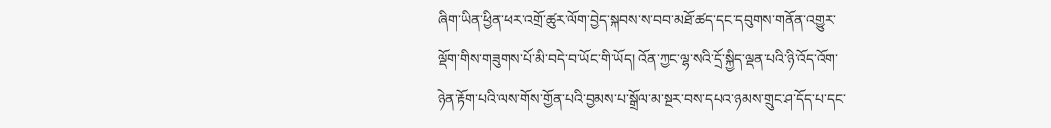ཞིག་ཡིན་ཕྱིན་ཕར་འགྲོ་ཚུར་ལོག་བྱེད་སྐབས་ས་བབ་མཐོ་ཚད་དང་དབུགས་གནོན་འགྱུར་ལྡོག་གིས་གཟུགས་པོ་མི་བདེ་བ་ཡོང་གི་ཡོད། འོན་ཀྱང་ལྷ་སའི་དྲོ་སྐྱིད་ལྡན་པའི་ཉི་འོད་འོག་ཉེན་རྟོག་པའི་ལས་གོས་གྱོན་པའི་བྱམས་པ་སྒྲོལ་མ་སྔར་བས་དཔའ་ཉམས་གྲུང་ཤ་དོད་པ་དང་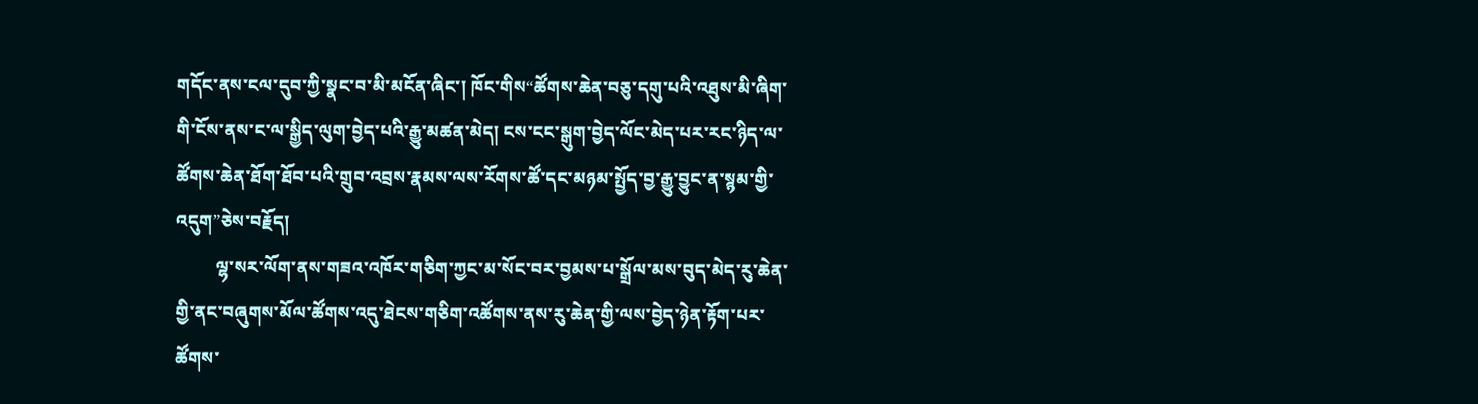གདོང་ནས་ངལ་དུབ་ཀྱི་སྣང་བ་མི་མངོན་ཞིང་། ཁོང་གིས“ཚོགས་ཆེན་བཅུ་དགུ་པའི་འཐུས་མི་ཞིག་གི་ངོས་ནས་ང་ལ་སྒྱིད་ལུག་བྱེད་པའི་རྒྱུ་མཚན་མེད། ངས་ངང་སྒུག་བྱེད་ལོང་མེད་པར་རང་ཉིད་ལ་ཚོགས་ཆེན་ཐོག་ཐོབ་པའི་གྲུབ་འབྲས་རྣམས་ལས་རོགས་ཚོ་དང་མཉམ་སྤྱོད་བྱ་རྒྱུ་བྱུང་ན་སྙམ་གྱི་འདུག”ཅེས་བརྗོད།
         ལྷ་སར་ལོག་ནས་གཟའ་འཁོར་གཅིག་ཀྱང་མ་སོང་བར་བྱམས་པ་སྒྲོལ་མས་བུད་མེད་རུ་ཆེན་གྱི་ནང་བཞུགས་མོལ་ཚོགས་འདུ་ཐེངས་གཅིག་འཚོགས་ནས་རུ་ཆེན་གྱི་ལས་བྱེད་ཉེན་རྟོག་པར་ཚོགས་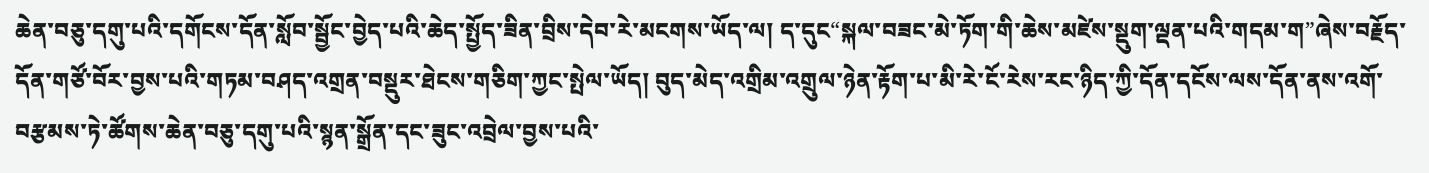ཆེན་བཅུ་དགུ་པའི་དགོངས་དོན་སློབ་སྦྱོང་བྱེད་པའི་ཆེད་སྤྱོད་ཟིན་བྲིས་དེབ་རེ་མངགས་ཡོད་ལ། ད་དུང“སྐལ་བཟང་མེ་ཏོག་གི་ཆེས་མཛེས་སྡུག་ལྡན་པའི་གདམ་ག”ཞེས་བརྗོད་དོན་གཙོ་བོར་བྱས་པའི་གཏམ་བཤད་འགྲན་བསྡུར་ཐེངས་གཅིག་ཀྱང་སྤེལ་ཡོད། བུད་མེད་འགྲིམ་འགྲུལ་ཉེན་རྟོག་པ་མི་རེ་ངོ་རེས་རང་ཉིད་ཀྱི་དོན་དངོས་ལས་དོན་ནས་འགོ་བརྩམས་ཏེ་ཚོགས་ཆེན་བཅུ་དགུ་པའི་སྙན་སྒྲོན་དང་ཟུང་འབྲེལ་བྱས་པའི་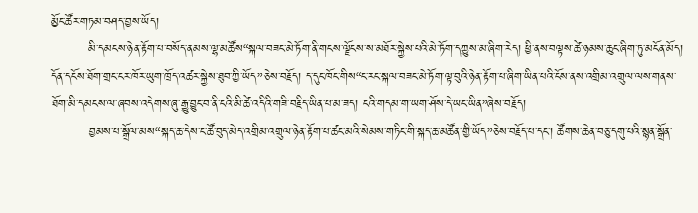མྱོང་ཚོར་གཏམ་བཤད་བྱས་ཡོད།
         མི་དམངས་ཉེན་རྟོག་པ་བསོད་ནམས་ལྷ་མཚོས“སྐལ་བཟང་མེ་ཏོག་ནི་གངས་ལྗོངས་ས་མཐོར་སྐྱེས་པའི་མེ་ཏོག་དཀྱུས་མ་ཞིག་རེད། ཕྱི་ནས་བལྟས་ཚེ་ཉམས་ཆུང་ཞིག་ཏུ་མངོན་མོད། དོན་དངོས་ཐོག་གྲང་ངར་ཁོར་ཡུག་ཁྲོད་འཚར་སྐྱེས་ཐུབ་ཀྱི་ཡོད”ཅེས་བརྗོད། ད་དུང་ཁོང་གིས“ང་རང་སྐལ་བཟང་མེ་ཏོག་ལྟ་བུའི་ཉེན་རྟོག་པ་ཞིག་ཡིན་པའི་ངོས་ནས་འགྲིམ་འགྲུལ་ལས་གནས་ཐོག་མི་དམངས་ལ་ཞབས་འདེགས་ཞུ་རྒྱུ་བྱུང་བ་ནི་ངའི་མི་ཚེ་འདིའི་གཟི་བརྗིད་ཡིན་པ་མ་ཟད། ངའི་གདམ་ག་ཡག་ཤོས་དེ་ཡང་ཡིན”ཞེས་བརྗོད།
         བྱམས་པ་སྒྲོལ་མས“སྐད་ཆ་དེས་ང་ཚོ་བུད་མེད་འགྲིམ་འགྲུལ་ཉེན་རྟོག་པ་ཚང་མའི་སེམས་གཏིང་གི་སྐད་ཆ་མཚོན་གྱི་ཡོད”ཅེས་བརྗོད་པ་དང་། ཚོགས་ཆེན་བཅུ་དགུ་པའི་སྙན་སྒྲོན་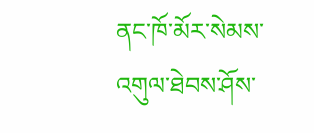ནང་ཁོ་མོར་སེམས་འགུལ་ཐེབས་ཤོས་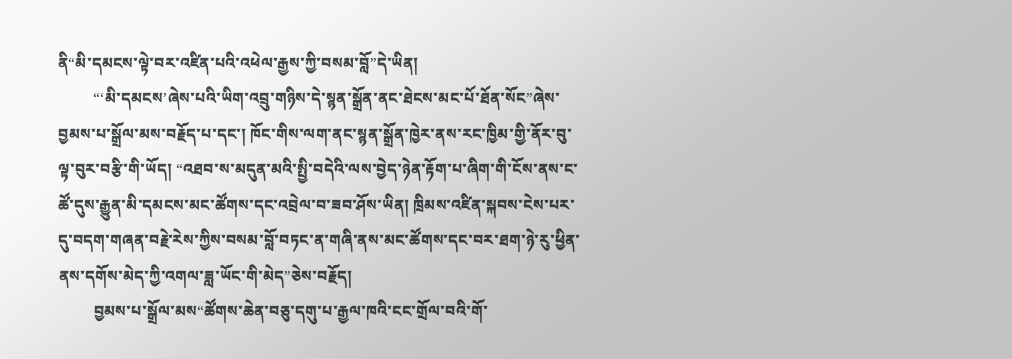ནི“མི་དམངས་ལྟེ་བར་འཛིན་པའི་འཕེལ་རྒྱས་ཀྱི་བསམ་བློ”དེ་ཡིན།
         “‘མི་དམངས’ཞེས་པའི་ཡིག་འབྲུ་གཉིས་དེ་སྙན་སྒྲོན་ནང་ཐེངས་མང་པོ་ཐོན་སོང”ཞེས་བྱམས་པ་སྒྲོལ་མས་བརྗོད་པ་དང་། ཁོང་གིས་ལག་ནང་སྙན་སྒྲོན་ཁྱེར་ནས་རང་ཁྱིམ་གྱི་ནོར་བུ་ལྟ་བུར་བརྩི་གི་ཡོད། “འཐབ་ས་མདུན་མའི་སྤྱི་བདེའི་ལས་བྱེད་ཉེན་རྟོག་པ་ཞིག་གི་ངོས་ནས་ང་ཚོ་དུས་རྒྱུན་མི་དམངས་མང་ཚོགས་དང་འབྲེལ་བ་ཟབ་ཤོས་ཡིན། ཁྲིམས་འཛིན་སྐབས་ངེས་པར་དུ་བདག་གཞན་བརྗེ་རེས་ཀྱིས་བསམ་བློ་བཏང་ན་གཞི་ནས་མང་ཚོགས་དང་བར་ཐག་ཉེ་རུ་ཕྱིན་ནས་དགོས་མེད་ཀྱི་འགལ་ཟླ་ཡོང་གི་མེད”ཅེས་བརྗོད།
         བྱམས་པ་སྒྲོལ་མས“ཚོགས་ཆེན་བཅུ་དགུ་པ་རྒྱལ་ཁའི་ངང་གྲོལ་བའི་གོ་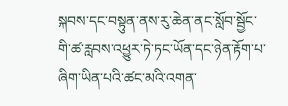སྐབས་དང་བསྟུན་ནས་རུ་ཆེན་ནང་སློབ་སྦྱོང་གི་ཚ་རླབས་འཕྱུར་ཏེ་ཏང་ཡོན་དང་ཉེན་རྟོག་པ་ཞིག་ཡིན་པའི་ཚང་མའི་འགན་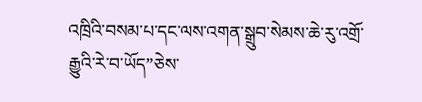འཁྲིའི་བསམ་པ་དང་ལས་འགན་སྒྲུབ་སེམས་ཆེ་རུ་འགྲོ་རྒྱུའི་རེ་བ་ཡོད”ཅེས་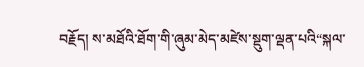བརྗོད། ས་མཐོའི་ཐོག་གི་ཞུམ་མེད་མཛེས་སྡུག་ལྡན་པའི“སྐལ་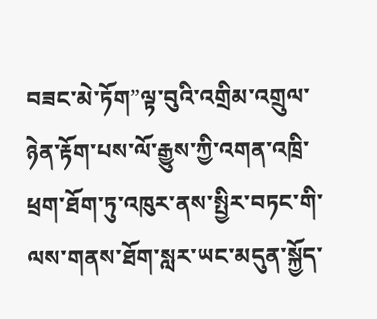བཟང་མེ་ཏོག”ལྟ་བུའི་འགྲིམ་འགྲུལ་ཉེན་རྟོག་པས་ལོ་རྒྱུས་ཀྱི་འགན་འཁྲི་ཕྲག་ཐོག་ཏུ་འཁུར་ནས་སྤྱིར་བཏང་གི་ལས་གནས་ཐོག་སླར་ཡང་མདུན་སྐྱོད་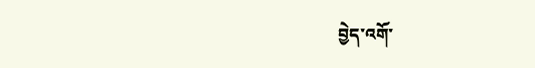བྱེད་འགོ་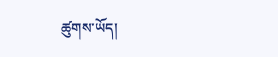ཚུགས་ཡོད།